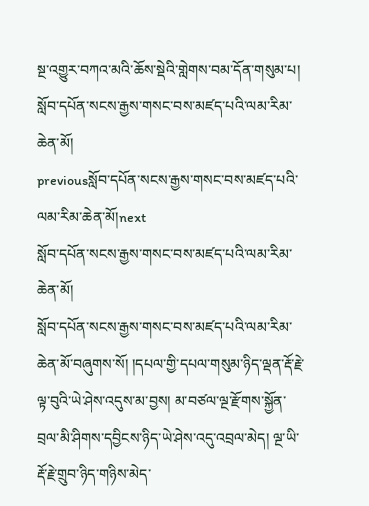སྔ་འགྱུར་བཀའ་མའི་ཆོས་སྡེའི་གླེགས་བམ་དོན་གསུམ་པ།
སློབ་དཔོན་སངས་རྒྱས་གསང་བས་མཛད་པའི་ལམ་རིམ་ཆེན་མོ།
previousསློབ་དཔོན་སངས་རྒྱས་གསང་བས་མཛད་པའི་ལམ་རིམ་ཆེན་མོ།next
སློབ་དཔོན་སངས་རྒྱས་གསང་བས་མཛད་པའི་ལམ་རིམ་ཆེན་མོ།
སློབ་དཔོན་སངས་རྒྱས་གསང་བས་མཛད་པའི་ལམ་རིམ་ཆེན་མོ་བཞུགས་སོ། །དཔལ་གྱི་དཔལ་གསུམ་ཉིད་ལྡན་རྡོ་རྗེ་ལྟ་བུའི་ཡེ་ཤེས་འདུས་མ་བྱས། མ་བཙལ་ལྔ་རྫོགས་སྐྱོན་བྲལ་མི་ཤིགས་དབྱིངས་ཉིད་ཡེ་ཤེས་འདུ་འབྲལ་མེད། ལྔ་ཡི་རྡོ་རྗེ་གྲུབ་ཉིད་གཉིས་མེད་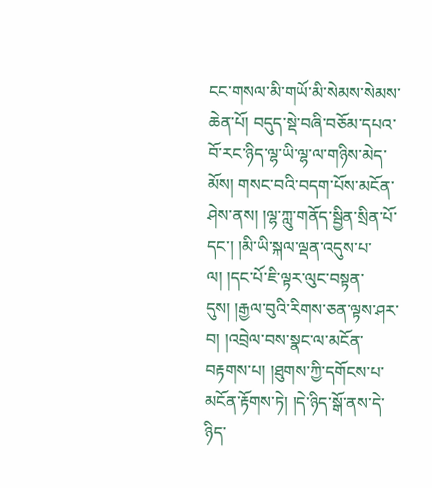ངང་གསལ་མི་གཡོ་མི་སེམས་སེམས་ཆེན་པོ། བདུད་སྡེ་བཞི་བཅོམ་དཔའ་བོ་རང་ཉིད་ལྷ་ཡི་ལྷ་ལ་གཉིས་མེད་མོས། གསང་བའི་བདག་པོས་མངོན་ཤེས་ནས། །ལྷ་ཀླུ་གནོད་སྦྱིན་སྲིན་པོ་དང་། །མི་ཡི་སྐལ་ལྡན་འདུས་པ་ལ། །དང་པོ་ཇི་ལྟར་ལུང་བསྟན་དུས། །རྒྱལ་བུའི་རིགས་ཅན་ལྟས་ཤར་བ། །འབྲེལ་བས་སྣང་ལ་མངོན་བརྟགས་པ། །ཐུགས་ཀྱི་དགོངས་པ་མངོན་རྟོགས་ཏེ། །དེ་ཉིད་སྒོ་ནས་དེ་ཉིད་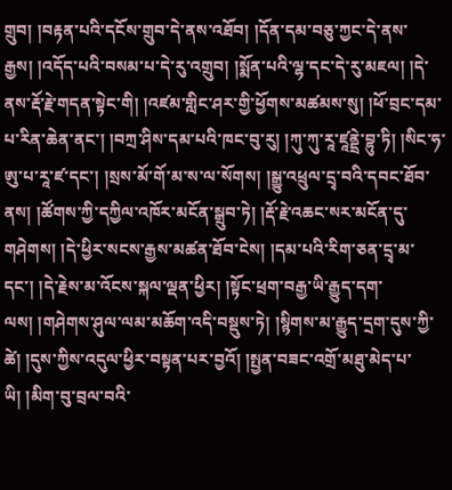གྲུབ། །བརྟན་པའི་དངོས་གྲུབ་དེ་ནས་འཐོབ། །དོན་དམ་བཅུ་ཀྱང་དེ་ནས་རྒྱས། །འདོད་པའི་བསམ་པ་དེ་རུ་འགྲུབ། །སྨོན་པའི་ལྷ་དང་དེ་རུ་མཇལ། །དེ་ནས་རྡོ་རྗེ་གདན་སྟེང་གི། །འཛམ་གླིང་ཤར་གྱི་ཕྱོགས་མཚམས་སུ། །ཕོ་བྲང་དམ་པ་རིན་ཆེན་ནང་། །བཀྲ་ཤིས་དམ་པའི་ཁང་བུ་རུ། །ཀུ་ཀུ་རཱ་ཛཱནྡྲེ་བྷུ་ཏི། །སིང་ཧ་ཨུ་པ་རཱ་ཛ་དང་། །སྲས་མོ་གོ་མ་ས་ལ་སོགས། །སྒྱུ་འཕྲུལ་དྲྭ་བའི་དབང་ཐོབ་ནས། །ཚོགས་ཀྱི་དཀྱིལ་འཁོར་མངོན་སྒྲུབ་ཏེ། །རྡོ་རྗེ་འཆང་སར་མངོན་དུ་གཤེགས། །དེ་ཕྱིར་སངས་རྒྱས་མཚན་ཐོབ་ངེས། །དམ་པའི་རིག་ཅན་དྲྭ་མ་དང་། །དེ་རྗེས་མ་འོངས་སྐལ་ལྡན་ཕྱིར། །སྟོང་ཕྲག་བརྒྱ་ཡི་རྒྱུད་དག་ལས། །གཤེགས་ཤུལ་ལམ་མཆོག་འདི་བསྡུས་ཏེ། །སྙིགས་མ་རྒྱུད་དྲག་དུས་ཀྱི་ཚེ། །དུས་ཀྱིས་འདུལ་ཕྱིར་བསྟན་པར་བྱའོ། །སྤྱན་བཟང་འགྲོ་མཐུ་མེད་པ་ཡི། །མིག་བུ་བྲལ་བའི་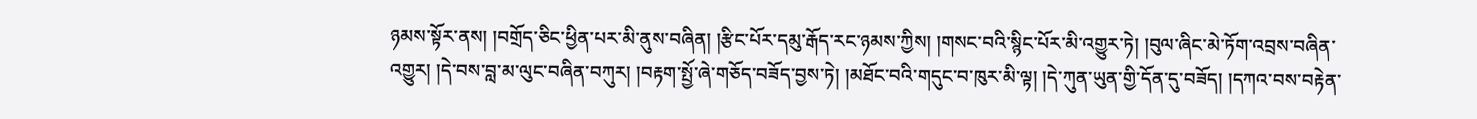ཉམས་སྟོར་ནས། །བགྲོད་ཅིང་ཕྱིན་པར་མི་ནུས་བཞིན། །རྩིང་པོར་དམུ་རྒོད་རང་ཉམས་ཀྱིས། །གསང་བའི་སྙིང་པོར་མི་འགྱུར་ཏེ། །བུལ་ཞིང་མེ་ཏོག་འབྲས་བཞིན་འགྱུར། །དེ་བས་བླ་མ་ལུང་བཞིན་བཀུར། །བརྟག་སྤྱོ་ཞེ་གཅོད་བཟོད་བྱས་ཏེ། །མཐོང་བའི་གདུང་བ་ཁུར་མི་ལྟ། །དེ་ཀུན་ཡུན་གྱི་དོན་དུ་བཟོད། །དཀའ་བས་བརྟེན་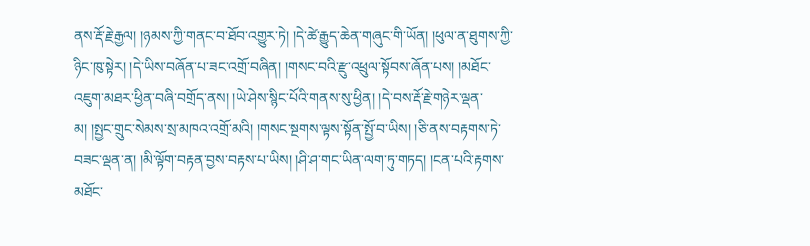ནས་རྡོ་རྗེ་རྒྱལ། །ཉམས་ཀྱི་གནང་བ་ཐོབ་འགྱུར་ཏེ། །དེ་ཚེ་རྒྱུད་ཆེན་གཞུང་གི་ཡོན། །ཕུལ་ན་ཐུགས་ཀྱི་ཉིང་ཁུ་སྟེར། །དེ་ཡིས་བཞོན་པ་ཟང་འགྲོ་བཞིན། །གསང་བའི་རྫུ་འཕྲུལ་སྟོབས་ཞོན་པས། །མཐོང་འཇུག་མཐར་ཕྱིན་བཞི་བགྲོད་ནས། །ཡེ་ཤེས་སྙིང་པོའི་གནས་སུ་ཕྱིན། །དེ་བས་རྡོ་རྗེ་གཉེར་ལྡན་མ། །སྤྱང་གྲུང་སེམས་སྲ་མཁའ་འགྲོ་མའི། །གསང་སྔགས་ལྟས་སྟོན་སྤྱོ་བ་ཡིས། །ཅི་ནས་བརྟགས་ཏེ་བཟང་ལྡན་ན། །མི་ལྟོག་བརྟན་བྱས་བརྟས་པ་ཡིས། །ཤི་ཤ་གང་ཡིན་ལག་ཏུ་གཏད། །ངན་པའི་རྟགས་མཐོང་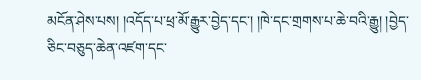མངོན་ཤེས་པས། །འདོད་པ་ཕྲ་མོ་རྒྱུར་བྱེད་དང་། །ཁེ་དང་གྲགས་པ་ཆེ་བའི་རྒྱུ། །བྱེད་ཅིང་བཅུད་ཆེན་འཛག་དང་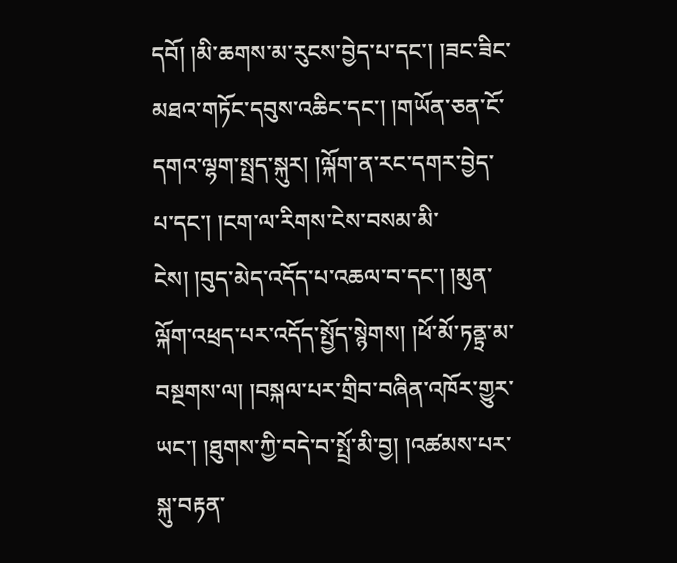དབོ། །མི་ཆགས་མ་རུངས་བྱེད་པ་དང་། །ཟང་ཟིང་མཐའ་གཏོང་དབུས་འཆིང་དང་། །གཡོན་ཅན་ངོ་དགའ་ལྷག་སྤྲད་སྐུར། །ལྐོག་ན་རང་དགར་བྱེད་པ་དང་། །ངག་ལ་རིགས་ངེས་བསམ་མི་ངེས། །བུད་མེད་འདོད་པ་འཆལ་བ་དང་། །མུན་ལྐོག་འཕྲད་པར་འདོད་སྤྱོད་སྙེགས། །ཕོ་མོ་ཏནྟྲ་མ་བསྔགས་ལ། །བསྐལ་པར་གྲིབ་བཞིན་འཁོར་གྱུར་ཡང་། །ཐུགས་ཀྱི་བདེ་བ་སྤྲོ་མི་བྱ། །འཚམས་པར་སྐུ་བརྟན་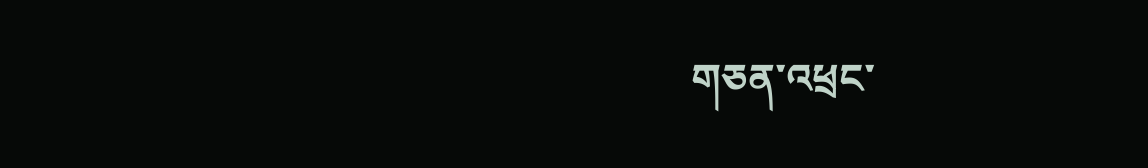གཅན་འཕྲང་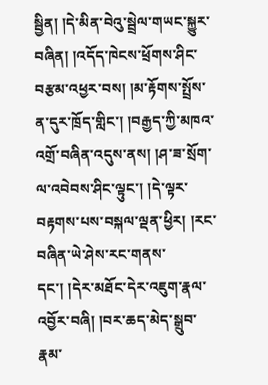སྦྱིན། །དེ་མིན་བེའུ་སྦྲེལ་གཡང་སྐྱུར་བཞིན། །འདོད་ཁེངས་ཕྲོགས་ཤིང་བརྩམ་འཕྱར་བས། །མ་རྟོགས་སྤྲོས་ན་དུར་ཁྲོད་གླིང་། །བརྒྱད་ཀྱི་མཁའ་འགྲོ་བཞིན་འདུས་ནས། །ཤ་ཟ་སྲོག་ལ་འབེབས་ཤིང་ལྟུང་། །དེ་ལྟར་བརྟགས་པས་བསྐལ་ལྡན་ཕྱིར། །རང་བཞིན་ཡེ་ཤེས་རང་གནས་དང་། །དེར་མཐོང་དེར་འཇུག་རྣལ་འབྱོར་བཞི། །བར་ཆད་མེད་སྒྲུབ་རྣམ་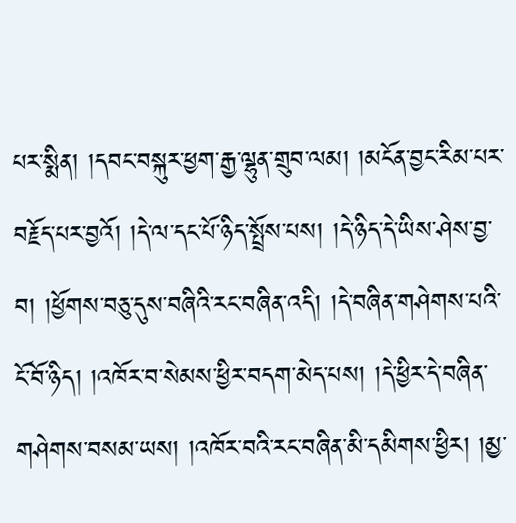པར་སྨིན། །དབང་བསྐུར་ཕྱག་རྒྱ་ལྷུན་གྲུབ་ལམ། །མངོན་བྱང་རིམ་པར་བརྗོད་པར་བྱའོ། །དེ་ལ་དང་པོ་ཉིད་སྤྲོས་པས། །དེ་ཉིད་དེ་ཡིས་ཤེས་བྱ་བ། །ཕྱོགས་བཅུ་དུས་བཞིའི་རང་བཞིན་འདི། །དེ་བཞིན་གཤེགས་པའི་ངོ་བོ་ཉིད། །འཁོར་བ་སེམས་ཕྱིར་བདག་མེད་པས། །དེ་ཕྱིར་དེ་བཞིན་གཤེགས་བསམ་ཡས། །འཁོར་བའི་རང་བཞིན་མི་དམིགས་ཕྱིར། །མྱ་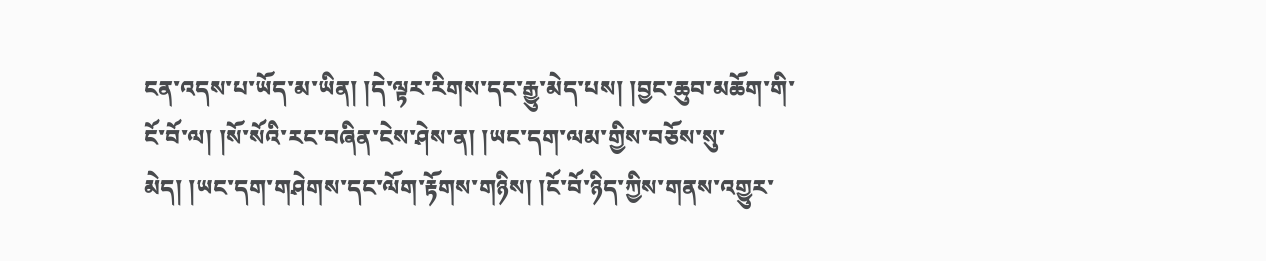ངན་འདས་པ་ཡོད་མ་ཡིན། །དེ་ལྟར་རིགས་དང་རྒྱུ་མེད་པས། །བྱང་ཆུབ་མཆོག་གི་ངོ་བོ་ལ། །སོ་སོའི་རང་བཞིན་ངེས་ཤེས་ན། །ཡང་དག་ལམ་གྱིས་བཅོས་སུ་མེད། །ཡང་དག་གཤེགས་དང་ལོག་རྟོགས་གཉིས། །ངོ་བོ་ཉིད་ཀྱིས་གནས་འགྱུར་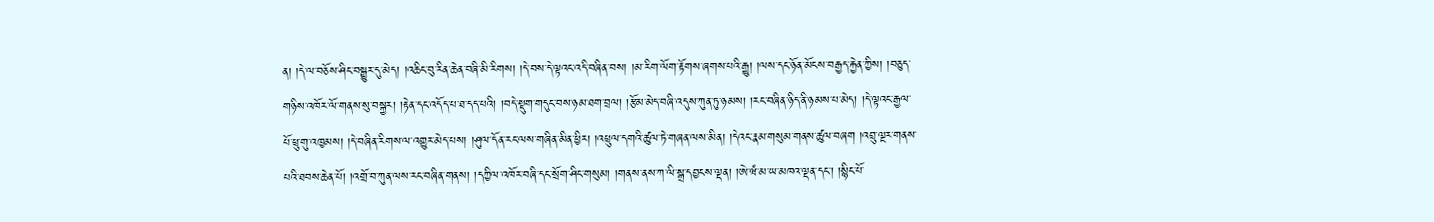ན། །དེ་ལ་བཅོས་ཤིང་བསྒྱུར་དུ་མེད། །འཆིང་བུ་རིན་ཆེན་བཞི་མི་རིགས། །དེ་བས་དེ་ལྟའང་འདི་བཞིན་བས། །མ་རིག་ལོག་རྟོགས་ཞགས་པའི་རྒྱུ། །ལས་དང་ཉོན་མོངས་བརྒྱད་རྐྱེན་ཀྱིས། །བཅུད་གཉིས་འཁོར་ལོ་གནས་སུ་བསྐྱར། །རྟེན་དང་འདོད་པ་ཐ་དད་པའི། །བདེ་སྡུག་གདུང་བས་ཉམ་ཐག་བྲལ། །རྩོམ་མེད་བཞི་འདུས་ཀུན་ཏུ་ཉམས། །རང་བཞིན་ཉིད་ནི་ཉམས་པ་མེད། །དེ་ལྟའང་རྒྱལ་པོ་ཕྲུ་གུ་འཁྱམས། །དེ་བཞིན་རིགས་ལ་འགྱུར་མེད་པས། །ཤུལ་དོན་རང་ལས་གཞིན་མིན་ཕྱིར། །འཕྲུལ་དགའི་ཚུལ་ཏེ་གཞན་ལས་མིན། །དེའང་རྣམ་གསུམ་གནས་ཚུལ་བཞག །འབྲུ་ལྔར་གནས་པའི་ཐབས་ཆེན་པོ། །འགྲོ་བ་ཀུན་ལས་རང་བཞིན་གནས། །དཀྱིལ་འཁོར་བཞི་དང་སྲོག་ཤིང་གསུམ། །གནས་ནས་ཀ་ལི་སྒྲ་དབྱངས་ལྡན། །ཨེ་ཝཾ་མ་ཡ་མཁའ་ལྡན་དང་། །སྙིང་པོ་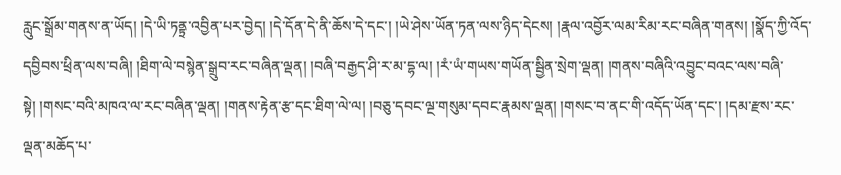རླུང་སྒྲོམ་གནས་ན་ཡོད། །དེ་ཡི་ཏནྟྲ་འབྱིན་པར་བྱེད། །དེ་དོན་དེ་ནི་ཆོས་དེ་དང་། །ཡེ་ཤེས་ཡོན་ཏན་ལས་ཉིད་དེངས། །རྣལ་འབྱོར་ལམ་རིམ་རང་བཞིན་གནས། །སྣོད་ཀྱི་འོད་དབྱིབས་ཕྲིན་ལས་བཞི། །ཐིག་ལེ་བསྙེན་སྒྲུབ་རང་བཞིན་ལྡན། །བཞི་བརྒྱད་ཤི་ར་མ་དྷ་ལ། །རཾ་ཡཾ་གཡས་གཡོན་སྦྱིན་སྲེག་ལྡན། །གནས་བཞིའི་འབྱུང་བའང་ལས་བཞི་སྟེ། །གསང་བའི་མཁའ་ལ་རང་བཞིན་ལྡན། །གནས་རྟེན་རྩ་དང་ཐིག་ལེ་ལ། །བཅུ་དབང་ལྔ་གསུམ་དབང་རྣམས་ལྡན། །གསང་བ་ནང་གི་འདོད་ཡོན་དང་། །དམ་རྫས་རང་ལྡན་མཆོད་པ་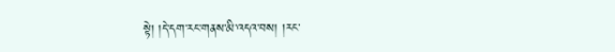སྟེ། །དེ་དག་རང་གནས་མི་འདའ་བས། །རང་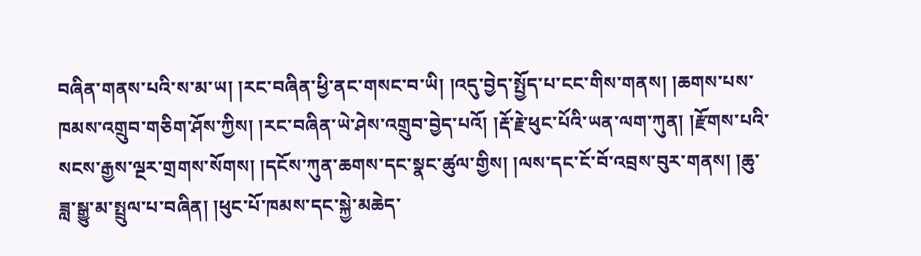བཞིན་གནས་པའི་ས་མ་ཡ། །རང་བཞིན་ཕྱི་ནང་གསང་བ་ཡི། །འདུ་བྱེད་སྤྱོད་པ་ངང་གིས་གནས། །ཆགས་པས་ཁམས་འགྲུབ་གཅིག་ཤོས་ཀྱིས། །རང་བཞིན་ཡེ་ཤེས་འགྲུབ་བྱེད་པའོ། །རྡོ་རྗེ་ཕུང་པོའི་ཡན་ལག་ཀུན། །རྫོགས་པའི་སངས་རྒྱས་ལྔར་གྲགས་སོགས། །དངོས་ཀུན་ཆགས་དང་སྣང་ཚུལ་གྱིས། །ལས་དང་ངོ་བོ་འབྲས་བུར་གནས། །ཆུ་ཟླ་སྒྱུ་མ་སྤྲུལ་པ་བཞིན། །ཕུང་པོ་ཁམས་དང་སྐྱེ་མཆེད་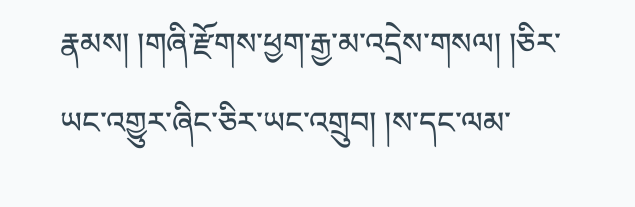རྣམས། །གཞི་རྫོགས་ཕྱག་རྒྱ་མ་འདྲེས་གསལ། །ཅིར་ཡང་འགྱུར་ཞིང་ཅིར་ཡང་འགྲུབ། །ས་དང་ལམ་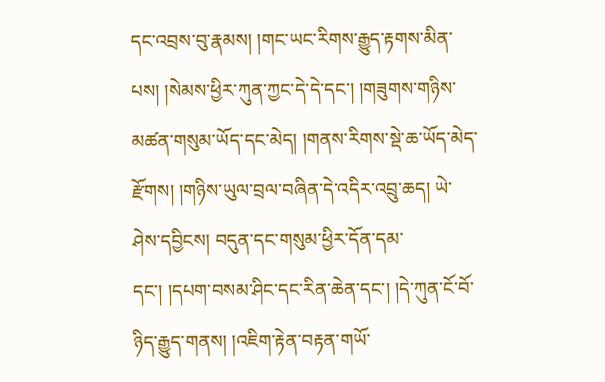དང་འབྲས་བུ་རྣམས། །གང་ཡང་རིགས་རྒྱུད་རྟགས་མིན་པས། །སེམས་ཕྱིར་ཀུན་ཀྱང་དེ་དེ་དང་། །གཟུགས་གཉིས་མཚན་གསུམ་ཡོད་དང་མེད། །གནས་རིགས་སྡེ་ཆ་ཡོད་མེད་རྫོགས། །གཉིས་ཡུལ་བྲལ་བཞིན་དེ་འདིར་འབྲུ་ཆད། ཡེ་ཤེས་དབྱིངས། བདུན་དང་གསུམ་ཕྱིར་དོན་དམ་དང་། །དཔག་བསམ་ཤིང་དང་རིན་ཆེན་དང་། །དེ་ཀུན་ངོ་བོ་ཉིད་རྒྱུད་གནས། །འཇིག་རྟེན་བརྟན་གཡོ་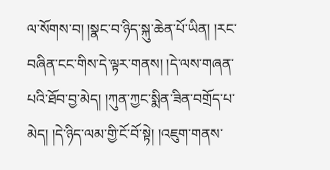ལ་སོགས་བ། །སྣང་བ་ཉིད་སྐུ་ཆེན་པོ་ཡིན། །རང་བཞིན་ངང་གིས་དེ་ལྟར་གནས། །དེ་ལས་གཞན་པའི་ཐོབ་བྱ་མེད། །ཀུན་ཀྱང་སྨིན་ཟིན་བགྲོད་པ་མེད། །དེ་ཉིད་ལམ་གྱི་ངོ་བོ་སྟེ། །འཇུག་གནས་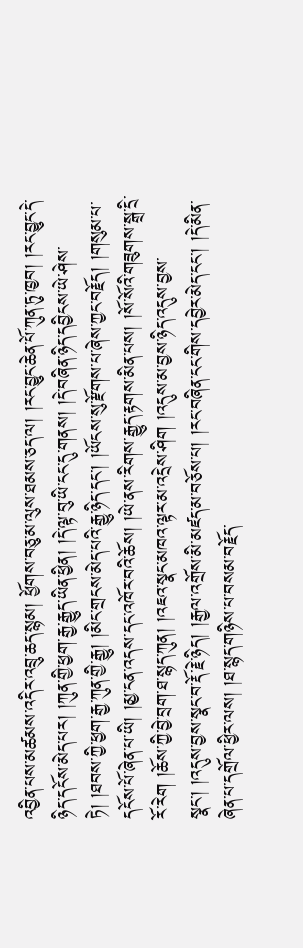འབྱིན་པས་མཚམས་འདིར་འབྲུ་ཆད་སྙམ། ཕྱོགས་བཅུ་མ་ལུས་ཐམས་ཅད་ལ། །རང་བྱུང་ཆེན་པོ་ཀུན་ཏུ་ཁྱབ། །རང་བྱུང་དེ་ཉིད་དངོས་མེད་པར། །ཀུན་གྱི་ཕྱག་རྒྱ་རྒྱུད་ཡིན་ཕྱིན། །དེ་ལྟ་བུ་ཡི་ངང་དུ་གནས། །དེ་བཞིན་ཉིད་དབྱིངས་ཡེ་ཤེས་ཏེ། །ཐབས་ཀྱི་ཕྱག་རྒྱ་ཀུན་གྱི་རྒྱུ། །མིང་གྲངས་མེད་པའི་རྒྱུ་ཉིད་དང་། །ཡོངས་སུ་རྫོགས་པ་ཞེས་ཀྱང་བརྗོད། །གསུམ་པ་དངོས་པོ་ཞེན་པ་ཡི། །མྱ་ངན་འདས་དང་འཁོར་བའི་ཆོས། །ཡེ་ནས་རིགས་རྒྱུད་རྟགས་མིན་པས། །སོ་སོའི་གཟུགས་སྒྲ་དྲི་རོ་རེག །ཆོས་ཀྱི་བྱེ་བྲག་ཐ་སྙད་ཀུན། །འཇའ་སྣང་མཁའ་ལྟར་མ་འདྲེས་ཤིག །འདུས་མ་བྱས་ཉིད་འདུས་བྱས་སྣང་། །འདུས་བྱས་སྣང་བ་རྡོ་རྗེ་ཉིད། །རྒྱལ་འགྲོས་མི་མཛད་མ་བཅོས་པ། །རང་བཞིན་ངང་གིས་དབྱེར་མེད་ངང་། །དེ་མིན་ཞེན་པ་དགྲོལ་ཕྱིར་ལས། །ཐ་སྙད་གཉིས་པ་བསམ་བརྗོད་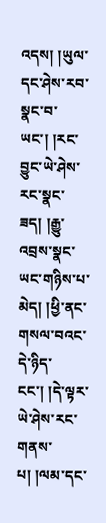འདས། །ཡུལ་དང་ཤེས་རབ་སྣང་བ་ཡང་། །རང་བྱུང་ཡེ་ཤེས་རང་སྣང་ཟད། །རྒྱུ་འབྲས་སྣང་ཡང་གཉིས་པ་མེད། །ཕྱི་ནང་གསལ་བའང་དེ་ཉིད་ངང་། །དེ་ལྟར་ཡེ་ཤེས་རང་གནས་པ། །ལམ་དང་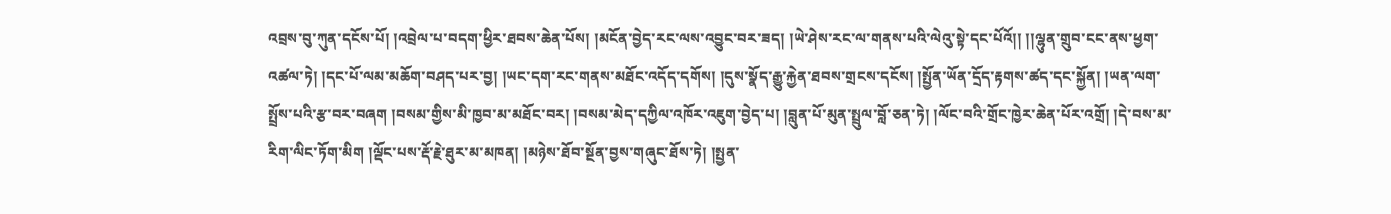འབྲས་བུ་ཀུན་དངོས་པོ། །འབྲེལ་པ་བདག་ཕྱིར་ཐབས་ཆེན་པོས། །མངོན་བྱེད་རང་ལས་འབྱུང་བར་ཟད། །ཡེ་ཤེས་རང་ལ་གནས་པའི་ལེའུ་སྟེ་དང་པོའོ།། །།ལྷུན་གྲུབ་ངང་ནས་ཕྱག་འཚལ་ཏེ། །དང་པོ་ལམ་མཆོག་བཤད་པར་བྱ། །ཡང་དག་རང་གནས་མཐོང་འདོད་དགོས། །དུས་སྣོད་རྒྱུ་རྐྱེན་ཐབས་གྲངས་དངོས། །སྤྱོན་ཡོན་དྲོད་རྟགས་ཚད་དང་སྐྱོན། །ཡན་ལག་སྤྲོས་པའི་རྩ་བར་བཞག །བསམ་གྱིས་མི་ཁྱབ་མ་མཐོང་བར། །བསམ་མེད་དཀྱིལ་འཁོར་འཇུག་བྱེད་པ། །བླུན་པོ་མུན་སྤྲུལ་བློ་ཅན་ཏེ། །ལོང་བའི་གྲོང་ཁྱེར་ཆེན་པོར་འགྲོ། །དེ་བས་མ་རིག་ལིང་ཏོག་མིག །ལྡོང་པས་རྡོ་རྗེ་ཐུར་མ་མཁན། །མཉེས་ཐོབ་སྔོན་བྱས་གཞུང་ཐོས་ཏེ། །སྤྱན་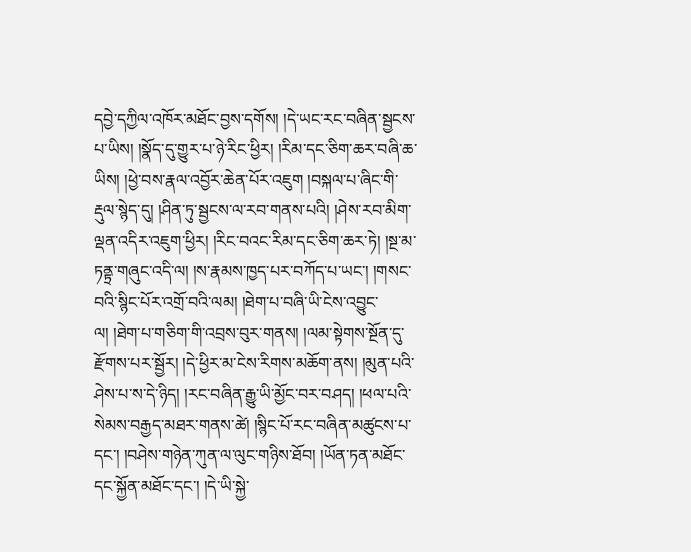དབྱེ་དཀྱིལ་འཁོར་མཐོང་བྱས་དགོས། །དེ་ཡང་རང་བཞིན་སྦྱངས་པ་ཡིས། །སྣོད་དུ་གྱུར་པ་ཉེ་རིང་ཕྱིར། །རིམ་དང་ཅིག་ཆར་བཞི་ཆ་ཡིས། །ཕྱེ་བས་རྣལ་འབྱོར་ཆེན་པོར་འཇུག །བསྐལ་པ་ཞིང་གི་རྡུལ་སྙེད་དུ། །ཤིན་ཏུ་སྦྱངས་ལ་རབ་གནས་པའི། །ཤེས་རབ་མིག་ལྡན་འདིར་འཇུག་ཕྱིར། །རིང་བའང་རིམ་དང་ཅིག་ཆར་ཏེ། །སྔ་མ་ཏནྟྲ་གཞུང་འདི་ལ། །ས་རྣམས་ཁྱད་པར་བཀོད་པ་ཡང་། །གསང་བའི་སྙིང་པོར་འགྲོ་བའི་ལམ། །ཐེག་པ་བཞི་ཡི་ངེས་འབྱུང་ལ། །ཐེག་པ་གཅིག་གི་འབྲས་བུར་གནས། །ལམ་སྟེགས་སྔོན་དུ་རྫོགས་པར་སྦྱོར། །དེ་ཕྱིར་མ་ངེས་རིགས་མཆོག་ནས། །མུན་པའི་ཤེས་པ་ས་དེ་ཉིད། །རང་བཞིན་རྒྱུ་ཡི་མྱོང་བར་བཤད། །ཕལ་པའི་སེམས་བརྒྱད་མཐར་གནས་ཚེ། །སྙིང་པོ་རང་བཞིན་མཚུངས་པ་དང་། །བཤེས་གཉེན་ཀུན་ལ་ལུང་གཉིས་ཐོབ། །ཡོན་ཏན་མཐོང་དང་སྐྱོན་མཐོང་དང་། །དེ་ཡི་སྐྱེ་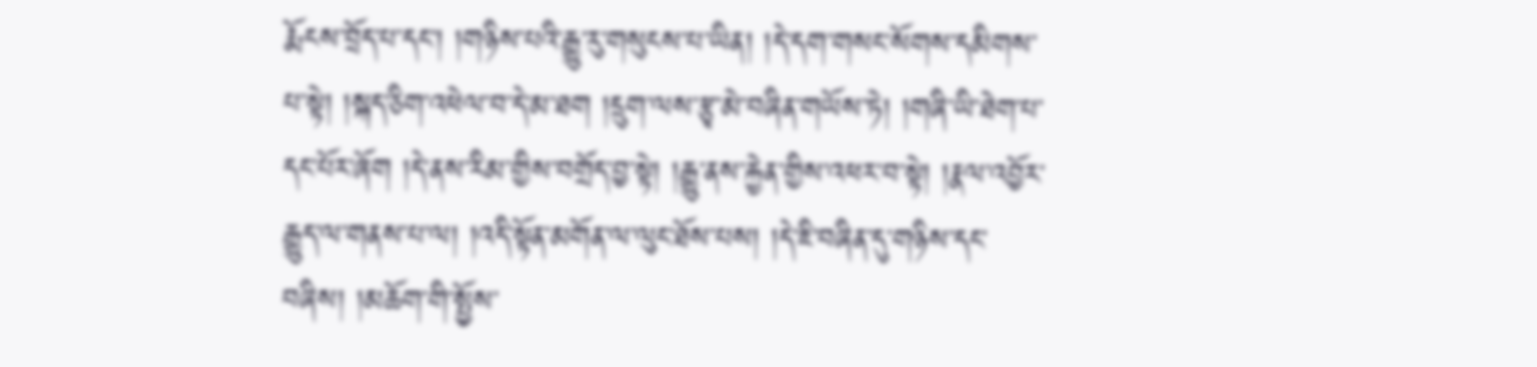རྨོངས་བྲོད་པ་དང་། །གཉིས་པའི་རྒྱུ་རུ་གསུངས་པ་ཡིན། །དེ་དག་གསང་སོགས་དམིགས་པ་སྟེ། །སྐད་ཅིག་འཕེལ་བ་དེ་མ་ཐག །དྲུག་ལས་རྩྭ་མེ་བཞིན་གཡོས་ཏེ། །གཞི་ཡི་ཐེག་པ་དང་པོར་ཞོག །དེ་ནས་རིམ་གྱིས་བགྲོད་བྱ་སྟེ། །རྒྱུ་ནས་རྐྱེན་གྱིས་འཕར་བ་སྟེ། །རྣལ་འབྱོར་རྒྱུད་ལ་གནས་པ་ལ། །འདི་སྟོན་མགོན་ལ་ལུང་ཐོས་པས། །དེ་ཇི་བཞིན་དུ་གཉིས་དང་བཞིས། །མཆོག་གི་སྤྱོས་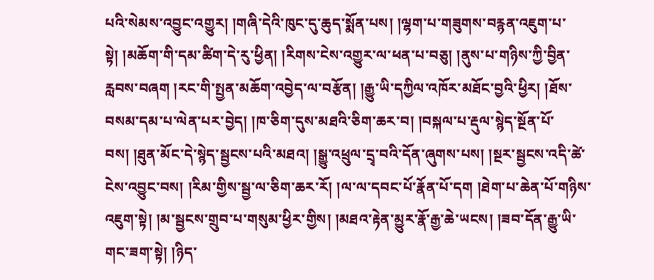པའི་སེམས་འབྱུང་འགྱུར། །གཞི་དེའི་ཁུང་དུ་ཆུད་སྨོན་པས། །ལྷག་པ་གཟུགས་བརྙན་འཇུག་པ་སྟེ། །མཆོག་གི་དམ་ཚིག་དེ་རུ་ཕྱིན། །རིགས་ངེས་འགྱུར་ལ་ཕན་པ་བཅུ། །ནུས་པ་གཉིས་ཀྱི་བྱིན་རླབས་བཞག །རང་གི་སྤྱན་མཆོག་འབྱེད་ལ་བརྩོན། །རྒྱུ་ཡི་དཀྱིལ་འཁོར་མཐོང་བྱའི་ཕྱིར། །ཐོས་བསམ་དམ་པ་ལེན་པར་བྱེད། །ཁ་ཅིག་དུས་མཐའི་ཅིག་ཆར་བ། །བསྐལ་པ་རྡུལ་སྙེད་སྔོན་པོ་བས། །ཐུན་མོང་དེ་སྙེད་སྦྱངས་པའི་མཐའ། །སྒྱུ་འཕྲུལ་དྲྭ་བའི་དོན་ཞུགས་པས། །སྔར་སྦྱངས་འདི་ཚེ་ངེས་འབྱུང་བས། །རིམ་གྱིས་སྦྱ་ལ་ཅིག་ཆར་རོ། །ལ་ལ་དབང་པོ་རྣོན་པོ་དག །ཐེག་པ་ཆེན་པོ་གཉིས་འཇུག་སྟེ། །མ་སྦྱངས་གྲུབ་པ་གསུམ་ཕྱིར་གྱིས། །མཐའ་རྟེན་མྱུར་རྣོ་རྒྱ་ཆེ་ཡངས། །ཟབ་དོན་རྒྱུ་ཡི་གང་ཟག་སྟེ། །ཉིད་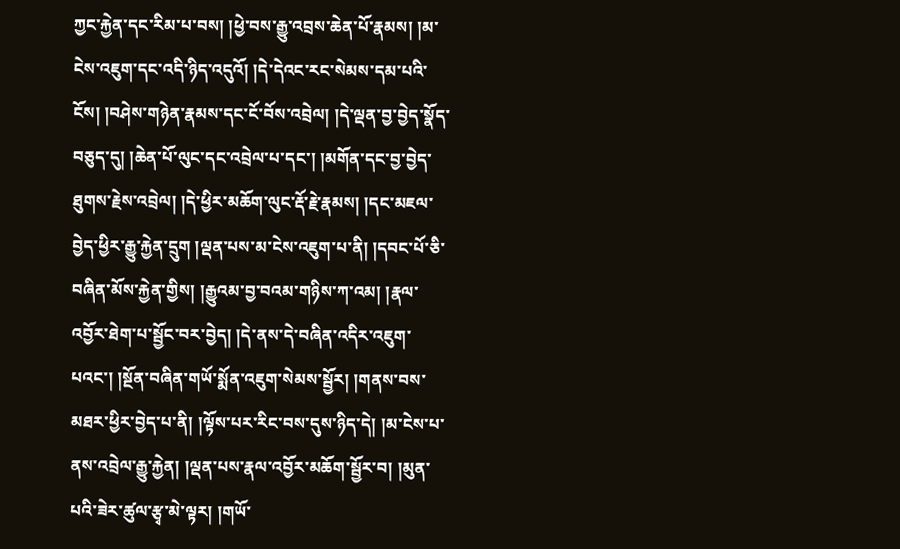ཀྱང་རྐྱེན་དང་རིམ་པ་བས། །ཕྱེ་བས་རྒྱུ་འབྲས་ཆེན་པོ་རྣམས། །མ་ངེས་འཇུག་དང་འདི་ཉིད་འདུའོ། །དེ་དེའང་རང་སེམས་དམ་པའི་ངོས། །བཤེས་གཉེན་རྣམས་དང་ངོ་བོས་འབྲེལ། །དེ་ལྡན་བྱ་བྱེད་སྣོད་བཅུད་དུ། །ཆེན་པོ་ལུང་དང་འབྲེལ་པ་དང་། །མགོན་དང་བྱ་བྱེད་ཐུགས་རྗེས་འབྲེལ། །དེ་ཕྱིར་མཆོག་ལུང་རྡོ་རྗེ་རྣམས། །དང་མཇལ་བྱེད་ཕྱིར་རྒྱུ་རྐྱེན་དྲུག །ལྡན་པས་མ་ངེས་འཇུག་པ་ནི། །དབང་པོ་ཅི་བཞིན་མོས་རྐྱེན་གྱིས། །རྒྱུའམ་བྱ་བའམ་གཉིས་ཀ་འམ། །རྣལ་འབྱོར་ཐེག་པ་སྦྱོང་བར་བྱེད། །དེ་ནས་དེ་བཞིན་འདིར་འཇུག་པའང་། །སྔོན་བཞིན་གཡོ་སྨོན་འཇུག་སེམས་སྦྱོར། །གནས་བས་མཐར་ཕྱིར་བྱེད་པ་ནི། །ལྟོས་པར་རིང་བས་དུས་ཉིད་དེ། །མ་ངེས་པ་ནས་འབྲེལ་རྒྱུ་རྐྱེན། །ལྡན་པས་རྣལ་འབྱོར་མཆོག་སྦྱོར་བ། །མུན་པའི་ཟེར་ཚུལ་རྩྭ་མེ་ལྟར། །གཡོ་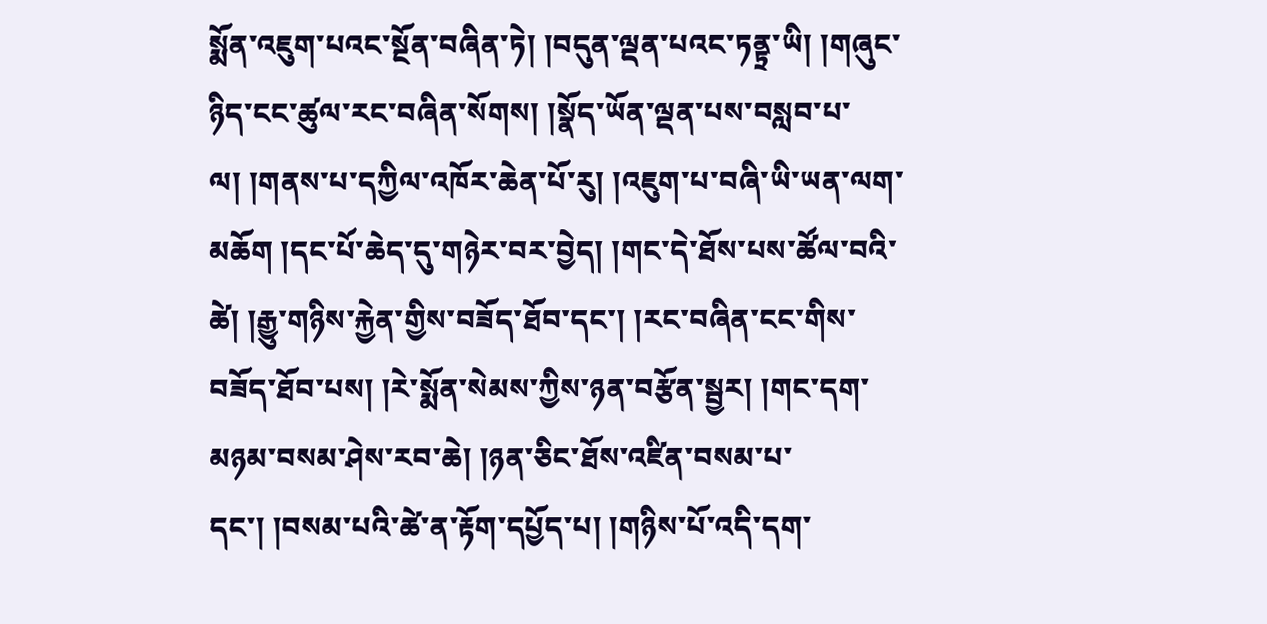སྨོན་འཇུག་པའང་སྔོན་བཞིན་ཏེ། །བདུན་ལྡན་པའང་ཏནྟྲ་ཡི། །གཞུང་ཉིད་ངང་ཚུལ་རང་བཞིན་སོགས། །སྣོད་ཡོན་ལྡན་པས་བསླབ་པ་ལ། །གནས་པ་དཀྱིལ་འཁོར་ཆེན་པོ་རུ། །འཇུག་པ་བཞི་ཡི་ཡན་ལག་མཆོག །དང་པོ་ཆེད་དུ་གཉེར་བར་བྱེད། །གང་དེ་ཐོས་པས་ཚོལ་བའི་ཚེ། །རྒྱུ་གཉིས་རྐྱེན་གྱིས་བཟོད་ཐོབ་དང་། །རང་བཞིན་ངང་གིས་བཟོད་ཐོབ་པས། །རེ་སྨོན་སེམས་ཀྱིས་ཉན་བརྩོན་སྦྱར། །གང་དག་མཉམ་བསམ་ཤེས་རབ་ཆེ། །ཉན་ཅིང་ཐོས་འཛིན་བསམ་པ་དང་། །བསམ་པའི་ཚེ་ན་རྟོག་དཔྱོད་པ། །གཉིས་པོ་འདི་དག་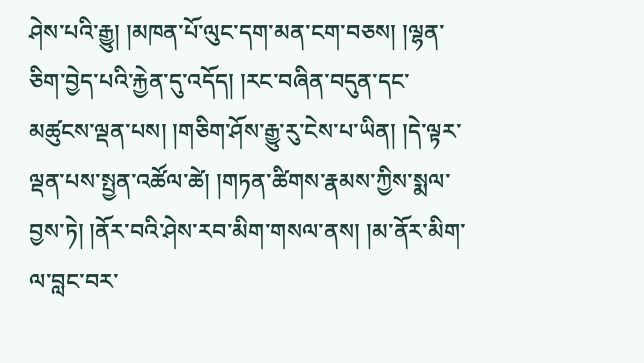ཤེས་པའི་རྒྱུ། །མཁན་པོ་ལུང་དག་མན་ངག་བཅས། །ལྷན་ཅིག་བྱེད་པའི་རྐྱེན་དུ་འདོད། །རང་བཞིན་བདུན་དང་མཚུངས་ལྡན་པས། །གཅིག་ཤོས་རྒྱུ་རུ་ངེས་པ་ཡིན། །དེ་ལྟར་ལྡན་པས་སྤྱན་འཚོལ་ཚེ། །གཏན་ཚིགས་རྣམས་ཀྱིས་སྨལ་བྱས་ཏེ། །ནོར་བའི་ཤེས་རབ་མིག་གསལ་ནས། །མ་ནོར་མིག་ལ་བླང་བར་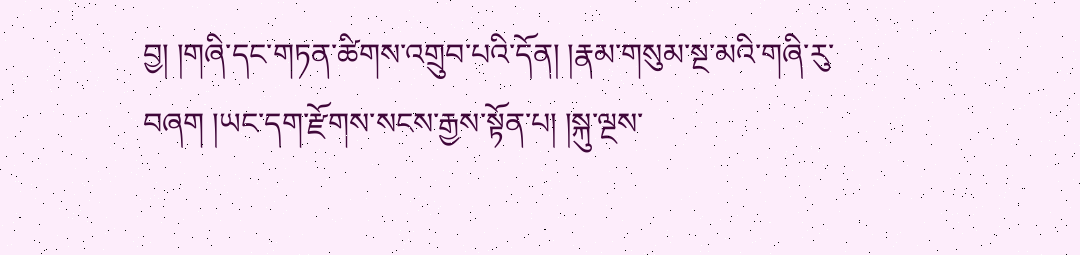བྱ། །གཞི་དང་གཏན་ཚིགས་འགྲུབ་པའི་དོན། །རྣམ་གསུམ་སྔ་མའི་གཞི་རུ་བཞག །ཡང་དག་རྫོགས་སངས་རྒྱས་སྟོན་པ། །སྐུ་ལྔས་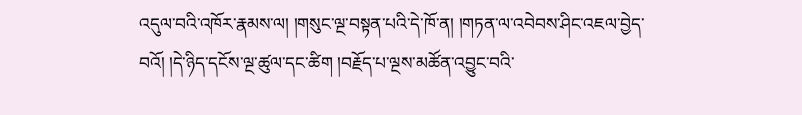འདུལ་བའི་འཁོར་རྣམས་ལ། །གསུང་ལྔ་བསྟན་པའི་དེ་ཁོ་ན། །གཏན་ལ་འབེབས་ཤིང་འཇལ་བྱེད་བའོ། །དེ་ཉིད་དངོས་ལྔ་ཚུལ་དང་ཚིག །བརྗོད་པ་ལྔས་མཚོན་འབྱུང་བའི་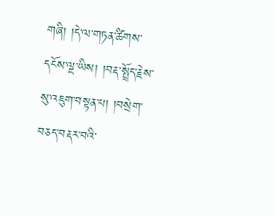གཞི། །དེ་ལ་གཏན་ཚིགས་དངོས་ལྔ་ཡིས། །བརྡ་སྤྲོད་རྗེས་སུ་འཇུག་བསྟན་པ། །བསྲེག་བཅད་བརྡར་བའི་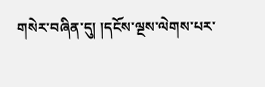གསེར་བཞིན་དུ། །དངོས་ལྔས་ལེགས་པར་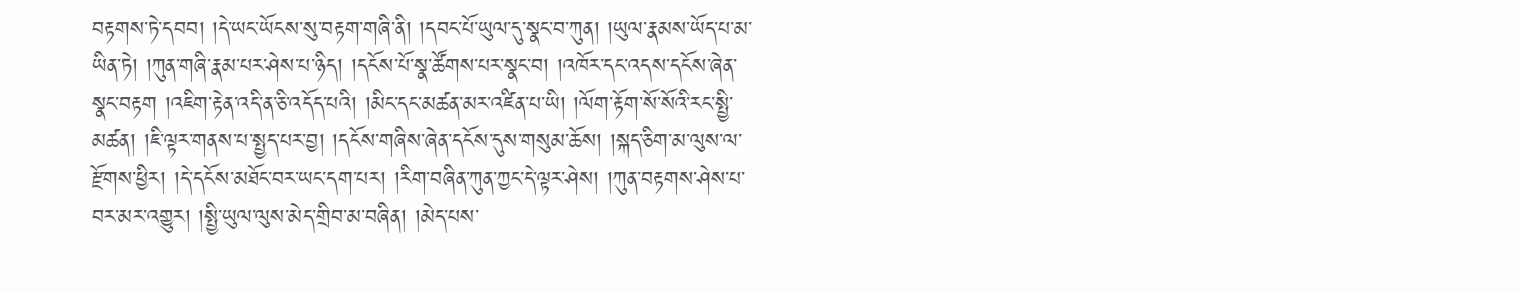བརྟགས་ཏེ་དབབ། །དེ་ཡང་ཡོངས་སུ་བརྟག་གཞི་ནི། །དབང་པོ་ཡུལ་དུ་སྣང་བ་ཀུན། །ཡུལ་རྣམས་ཡོད་པ་མ་ཡིན་ཏེ། །ཀུན་གཞི་རྣམ་པར་ཤེས་པ་ཉིད། །དངོས་པོ་སྣ་ཚོགས་པར་སྣང་བ། །འཁོར་དང་འདས་དངོས་ཞེན་སྣང་བརྟག །འཇིག་རྟེན་འདི་ན་ཅི་འདོད་པའི། །མིང་དང་མཚན་མར་འཛིན་པ་ཡི། །ལོག་རྟོག་སོ་སོའི་རང་སྤྱི་མཚན། །ཇི་ལྟར་གནས་པ་སྤྱད་པར་བྱ། །དངོས་གཞིས་ཞེན་དངོས་དུས་གསུམ་ཆོས། །སྐད་ཅིག་མ་ལུས་ལ་རྫོགས་ཕྱིར། །དེ་དངོས་མཐོང་བར་ཡང་དག་པར། །རིག་བཞིན་ཀུན་ཀྱང་དེ་ལྟར་ཤེས། །ཀུན་བརྟགས་ཤེས་པ་བར་མར་འགྱུར། །སྤྱི་ཡུལ་ལུས་མེད་གྲིབ་མ་བཞིན། །མེད་པས་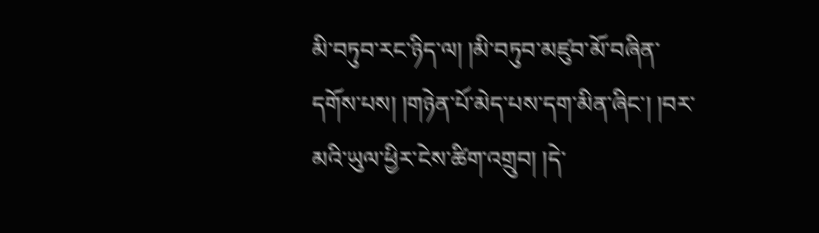མི་བཏུབ་རང་ཉིད་ལ། །མི་བཏུབ་མཛུབ་མོ་བཞིན་དགོས་པས། །གཉེན་པོ་མེད་པས་དག་མིན་ཞིང་། །བར་མའི་ཡུལ་ཕྱིར་ངེས་ཚིག་འགྲུབ། །དེ་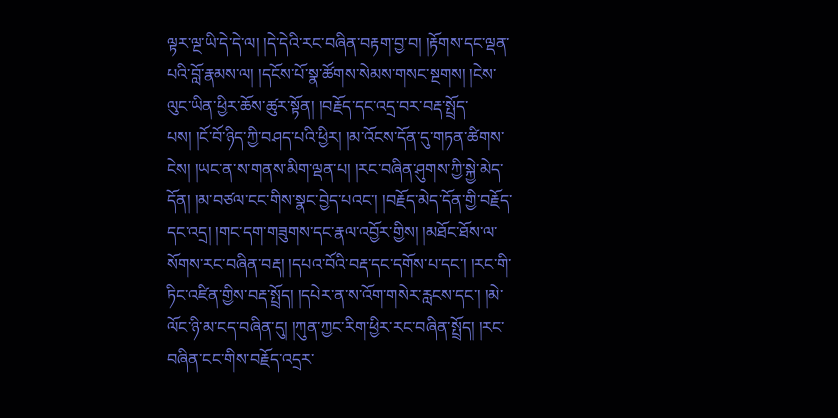ལྟར་ལྔ་ཡི་དེ་དེ་ལ། །དེ་དེའི་རང་བཞིན་བརྟག་བྱ་བ། །རྟོགས་དང་ལྡན་པའི་བློ་རྣམས་ལ། །དངོས་པོ་སྣ་ཚོགས་སེམས་གསང་སྔགས། །ངེས་ལུང་ཡིན་ཕྱིར་ཆོས་ཚུར་སྟོན། །བརྗོད་དང་འདྲ་བར་བརྡ་སྤྲོད་པས། །ངོ་བོ་ཉིད་ཀྱི་བཤད་པའི་ཕྱིར། །མ་འོངས་དོན་དུ་གཏན་ཚིགས་ངེས། །ཡང་ན་ས་གནས་མིག་ལྡན་པ། །རང་བཞིན་ཤུགས་ཀྱི་སྐྱེ་མེད་དོན། །མ་བཙལ་ངང་གིས་སྣང་བྱེད་པའང་། །བརྗོད་མེད་དོན་གྱི་བརྗོད་དང་འདྲ། །གང་དག་གཟུགས་དང་རྣལ་འབྱོར་གྱིས། །མཐོང་ཐོས་ལ་སོགས་རང་བཞིན་བརྡ། །དཔའ་བོའི་བརྡ་དང་དགོས་པ་དང་། །རང་གི་ཏིང་འཛིན་གྱིས་བརྡ་སྤྲོད། །དཔེར་ན་ས་འོག་གསེར་རླངས་དང་། །མེ་ལོང་ཉི་མ་ངད་བཞིན་དུ། །ཀུན་ཀྱང་རིག་ཕྱིར་རང་བཞིན་སྤྲོད། །རང་བཞིན་ངང་གིས་བརྗོད་འདྲར་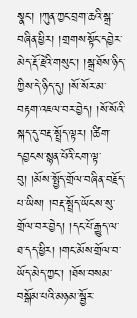སྣང་། །ཀུན་ཀྱང་བྲག་ཆའི་སྒྲ་བཞིན་ཕྱིར། །གྲགས་སྟོང་དབྱེར་མེད་རྡོ་རྗེའི་གསུང་། །སྒྲ་ཐོས་ཉིད་ཀྱིས་དེ་ཉིད་དུ། །སོ་སོར་མ་བརྟག་འཇལ་བར་བྱེད། །སོ་སོའི་སྐད་དུ་བརྡ་སྤྲོད་ལྟར། །ཚིག་དབྱངས་སྙན་པོའི་ངག་ལྟ་བུ། །མོས་སྤྱོད་གྲོལ་བཞིན་བརྗོད་པ་ཡིས། །བརྡ་སྤྲོད་ཡོངས་སུ་གྲོལ་བར་བྱེད། །དང་པོ་རྒྱུད་ལ་ཐ་དད་ཕྱིར། །གང་མོས་གྲོལ་བ་ཡོད་མེད་ཀྱང་། །ཐོས་བསམ་བསྒོམ་པའི་མཉམ་སྦྱོར་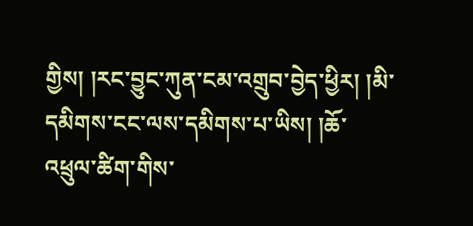གྱིས། །རང་བྱུང་ཀུན་ངམ་འགྲུབ་བྱེད་ཕྱིར། །མི་དམིགས་ངང་ལས་དམིགས་པ་ཡིས། །ཆོ་འཕྲུལ་ཚིག་གིས་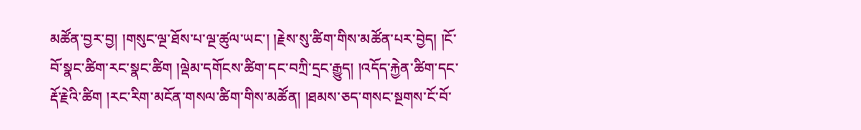མཚོན་བྱར་བྱ། །གསུང་ལྔ་ཐོས་པ་ལྔ་ཚུལ་ཡང་། །རྗེས་སུ་ཚིག་གིས་མཚོན་པར་བྱེད། །ངོ་བོ་སྣང་ཚིག་རང་སྣང་ཚིག །ལྡེམ་དགོངས་ཚིག་དང་བཀྲི་དྲང་རྒྱུད། །འདོད་རྐྱེན་ཚིག་དང་རྡོ་རྗེའི་ཚིག །རང་རིག་མངོན་གསལ་ཚིག་གིས་མཚོན། །ཐམས་ཅད་གསང་སྔགས་ངོ་བོ་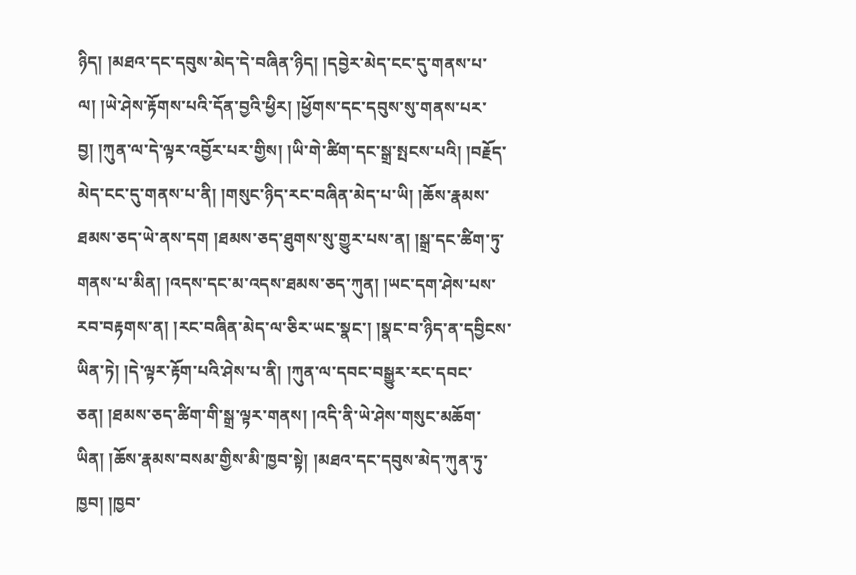ཉིད། །མཐའ་དང་དབུས་མེད་དེ་བཞིན་ཉིད། །དབྱེར་མེད་ངང་དུ་གནས་པ་ལ། །ཡེ་ཤེས་རྟོགས་པའི་དོན་བྱའི་ཕྱིར། །ཕྱོགས་དང་དབུས་སུ་གནས་པར་བྱ། །ཀུན་ལ་དེ་ལྟར་འབྱོར་པར་གྱིས། །ཡི་གེ་ཚིག་དང་སྒྲ་སྤངས་པའི། །བརྗོད་མེད་ངང་དུ་གནས་པ་ནི། །གསུང་ཉིད་རང་བཞིན་མེད་པ་ཡི། །ཆོས་རྣམས་ཐམས་ཅད་ཡེ་ནས་དག །ཐམས་ཅད་ཐུགས་སུ་གྱུར་པས་ན། །སྒྲ་དང་ཚིག་ཏུ་གནས་པ་མིན། །འདས་དང་མ་འདས་ཐམས་ཅད་ཀུན། །ཡང་དག་ཤེས་པས་རབ་བརྟགས་ན། །རང་བཞིན་མེད་ལ་ཅིར་ཡང་སྣང་། །སྣང་བ་ཉིད་ན་དབྱིངས་ཡིན་ཏེ། །དེ་ལྟར་རྟོག་པའི་ཤེས་པ་ནི། །ཀུན་ལ་དབང་བསྒྱུར་རང་དབང་ཅན། །ཐམས་ཅད་ཚིག་གི་སྒྲ་ལྟར་གནས། །འདི་ནི་ཡེ་ཤེས་གསུང་མཆོག་ཡིན། །ཆོས་རྣམས་བསམ་གྱིས་མི་ཁྱབ་སྟེ། །མཐའ་དང་དབུས་མེད་ཀུན་ཏུ་ཁྱབ། །ཁྱབ་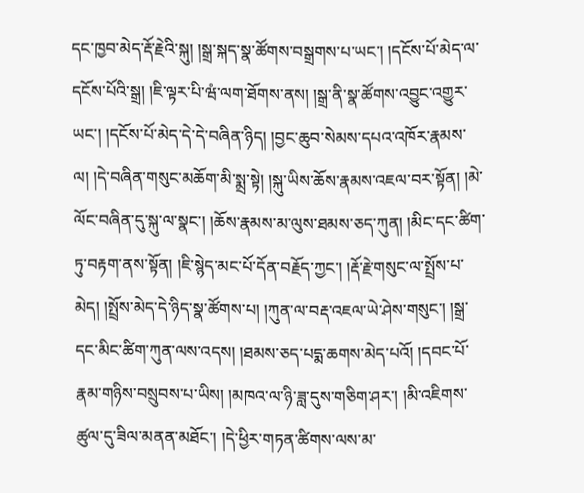དང་ཁྱབ་མེད་རྡོ་རྗེའི་སྐུ། །སྒྲ་སྐད་སྣ་ཚོགས་བསྒྲགས་པ་ཡང་། །དངོས་པོ་མེད་ལ་དངོས་པོའི་སྒྲ། །ཇི་ལྟར་པི་ཝཾ་ལག་ཐོགས་ནས། །སྒྲ་ནི་སྣ་ཚོགས་འབྱུང་འགྱུར་ཡང་། །དངོས་པོ་མེད་དེ་དེ་བཞིན་ཉིད། །བྱང་ཆུབ་སེམས་དཔའ་འཁོར་རྣམས་ལ། །དེ་བཞིན་གསུང་མཆོག་མི་སྨྲ་སྟེ། །སྐུ་ཡིས་ཆོས་རྣམས་འཇལ་བར་སྟོན། །མེ་ལོང་བཞིན་དུ་སྐུ་ལ་སྣང་། །ཆོས་རྣམས་མ་ལུས་ཐམས་ཅད་ཀུན། །མིང་དང་ཚིག་ཏུ་བརྟག་ནས་སྟོན། །ཇི་སྙེད་མང་པོ་དོན་བརྗོད་ཀྱང་། །རྡོ་རྗེ་གསུང་ལ་སྤྲོས་པ་མེད། །སྤྲོས་མེད་དེ་ཉིད་སྣ་ཚོགས་པ། །ཀུན་ལ་བརྡ་འཇལ་ཡེ་ཤེས་གསུང་། །སྒྲ་དང་མིང་ཚིག་ཀུན་ལས་འདས། །ཐམས་ཅད་པདྨ་ཆགས་མེད་པའོ། །དབང་པོ་རྣམ་གཉིས་བསྲུབས་པ་ཡིས། །མཁའ་ལ་ཉི་ཟླ་དུས་གཅིག་ཤར་། །མི་འཇིགས་ཚུལ་དུ་ཟིལ་མནན་མཐོང་། །དེ་ཕྱིར་གཏན་ཚིགས་ལས་མ་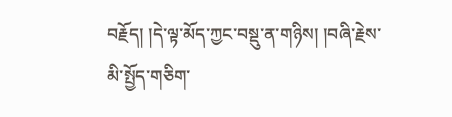བརྗོད། །དེ་ལྟ་མོད་ཀྱང་བསྡུ་ན་གཉིས། །བཞི་རྗེས་མི་སྤྱོད་གཅིག་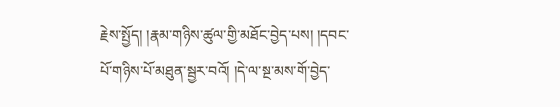རྗེས་སྤྱོད། །རྣམ་གཉིས་ཚུལ་གྱི་མཐོང་བྱེད་པས། །དབང་པོ་གཉིས་པོ་མཐུན་སྦྱར་བའོ། །དེ་ལ་སྔ་མས་གོ་བྱེད་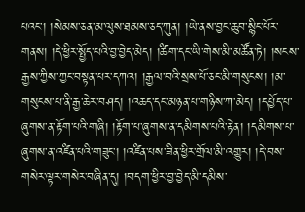པའང་། །སེམས་ཅན་མ་ལུས་ཐམས་ཅད་ཀུན། །ཡེ་ནས་བྱང་ཆུབ་སྙིང་པོར་གནས། །དེ་ཕྱིར་སྤྱོད་པའི་བྱ་བྱེད་མེད། །ཚིག་དང་ཡི་གེས་མི་མཚོན་ཏེ། །སངས་རྒྱས་ཀྱིས་ཀྱང་བསྟན་པར་དཀའ། །རྒྱལ་བའི་སྲས་པོ་ཅང་མི་གསུངས། །མ་གསུངས་པ་ནི་རྒྱ་ཆེར་བཤད། །འཆད་དང་མཉན་པ་གཉིས་ཀ་མེད། །དཔྱོད་པ་ཞུགས་ན་རྟོག་པའི་གཞི། །རྟོག་པ་ཞུགས་ན་དམིགས་པའི་རྟེན། །དམིགས་པ་ཞུགས་ན་འཛིན་པའི་གཟུང་། །འཛིན་པས་ཟིན་ཕྱིར་གྲོལ་མི་འགྱུར། །དེ་བས་གསེར་ལྟར་གསེར་བཞིན་དུ། །བདག་ཕྱིར་བྱ་བྱེད་མི་དམིས་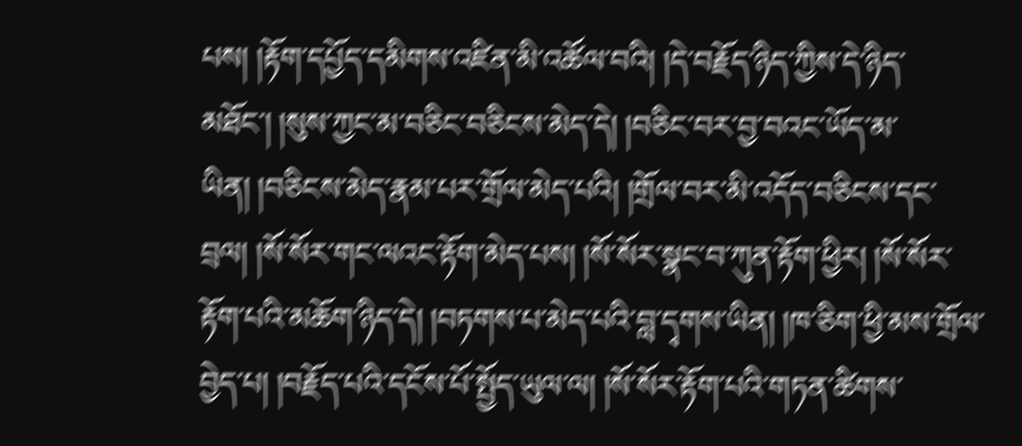པས། །རྟོག་དཔྱོད་དམིགས་འཛིན་མི་འཚོལ་བའི། །དེ་བརྗོད་ཉིད་ཀྱིས་དེ་ཉིད་མཐོང་། །སུས་ཀྱང་མ་བཅིང་བཅིངས་མེད་དེ། །བཅིང་བར་བྱ་བའང་ཡོད་མ་ཡིན། །བཅིངས་མེད་རྣམ་པར་གྲོལ་མེད་པའི། །གྲོལ་བར་མི་འདོད་བཅིངས་དང་བྲལ། །སོ་སོར་གང་ལའང་རྟོག་མེད་པས། །སོ་སོར་སྣང་བ་ཀུན་རྟོག་ཕྱིར། །སོ་སོར་རྟོག་པའི་མཆོག་ཉིད་དེ། །བཏགས་པ་མེད་པའི་བླ་དྭགས་ཡིན། །ཁ་ཅིག་ཕྱི་མས་གྲོལ་བྱེད་པ། །བརྗོད་པའི་དངོས་པོ་སྤྱོད་ཡུལ་ལ། །སོ་སོར་རྟོག་པའི་གཏན་ཚིགས་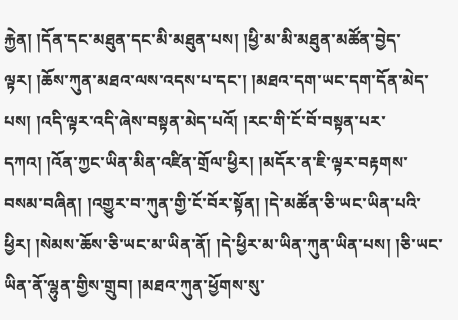རྐྱེན། །དོན་དང་མཐུན་དང་མི་མཐུན་པས། །ཕྱི་མ་མི་མཐུན་མཚོན་བྱེད་ལྟར། །ཆོས་ཀུན་མཐའ་ལས་འདས་པ་དང་། །མཐའ་དག་ཡང་དག་དོན་མེད་པས། །འདི་ལྟར་འདི་ཞེས་བསྟན་མེད་པའོ། །རང་གི་ངོ་བོ་བསྟན་པར་དཀའ། །འོན་ཀྱང་ཡིན་མིན་འཛིན་གྲོལ་ཕྱིར། །མདོར་ན་ཇི་ལྟར་བརྟགས་བསམ་བཞིན། །འགྱུར་བ་ཀུན་གྱི་ངོ་བོར་སྟོན། །དེ་མཚོན་ཅི་ཡང་ཡིན་པའི་ཕྱིར། །སེམས་ཆོས་ཅི་ཡང་མ་ཡིན་ནོ། །དེ་ཕྱིར་མ་ཡིན་ཀུན་ཡིན་པས། །ཅི་ཡང་ཡིན་ནོ་ལྷུན་གྱིས་གྲུབ། །མཐའ་ཀུན་ཕྱོགས་སུ་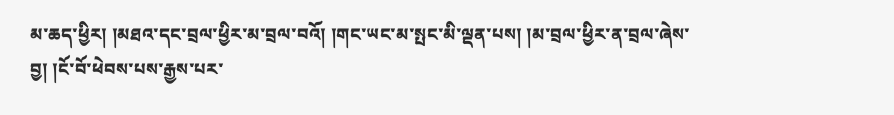མ་ཆད་ཕྱིར། །མཐའ་དང་བྲལ་ཕྱིར་མ་བྲལ་བའོ། །གང་ཡང་མ་སྤང་མི་ལྡན་པས། །མ་བྲལ་ཕྱིར་ན་བྲལ་ཞེས་བྱ། །ངོ་བོ་ཕེབས་པས་རྒྱས་པར་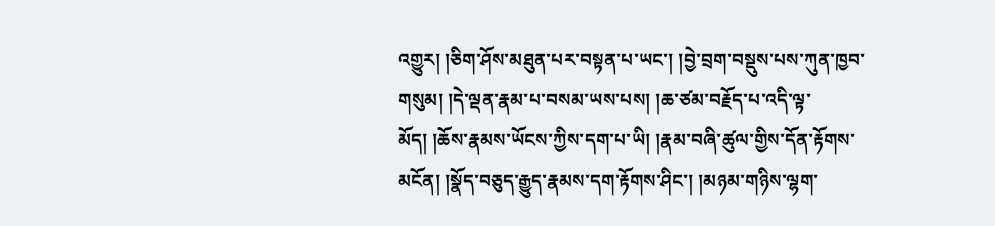འགྱུར། །ཅིག་ཤོས་མཐུན་པར་བསྟན་པ་ཡང་། །བྱེ་བྲག་བསྡུས་པས་ཀུན་ཁྱབ་གསུམ། །དེ་ལྡན་རྣམ་པ་བསམ་ཡས་པས། །ཆ་ཙམ་བརྗོད་པ་འདི་ལྟ་མོད། །ཆོས་རྣམས་ཡོངས་ཀྱིས་དག་པ་ཡི། །རྣམ་བཞི་ཚུལ་གྱིས་དོན་རྟོགས་མངོན། །སྣོད་བཅུད་རྒྱུད་རྣམས་དག་རྟོགས་ཤིང་། །མཉམ་གཉིས་ལྷག་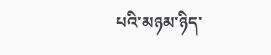པའི་མཉམ་ཉིད་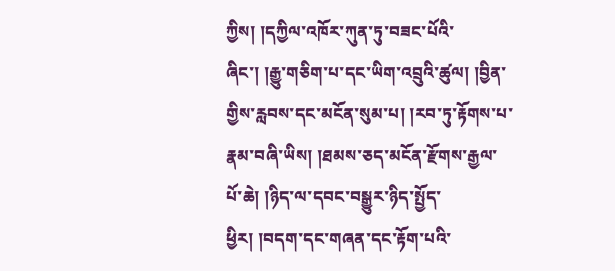ཀྱིས། །དཀྱིལ་འཁོར་ཀུན་ཏུ་བཟང་པོའི་ཞིང་། །རྒྱུ་གཅིག་པ་དང་ཡིག་འབྲུའི་ཚུལ། །བྱིན་གྱིས་རླབས་དང་མངོན་སུམ་པ། །རབ་ཏུ་རྟོགས་པ་རྣམ་བཞི་ཡིས། །ཐམས་ཅད་མངོན་རྫོགས་རྒྱལ་པོ་ཆེ། །ཉིད་ལ་དབང་བསྒྱུར་ཉིད་སྤྱོད་ཕྱིར། །བདག་དང་གཞན་དང་རྟོག་པའི་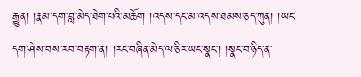རྒྱུན། །རྣམ་དག་བླ་མེད་ཐེག་པའི་མཆོག །འདས་དང་མ་འདས་ཐམས་ཅད་ཀུན། །ཡང་དག་ཤེས་བས་རབ་བརྟག་ན། །རང་བཞིན་མེད་ལ་ཅིར་ཡང་སྣང་། །སྣང་བ་ཉིད་ན་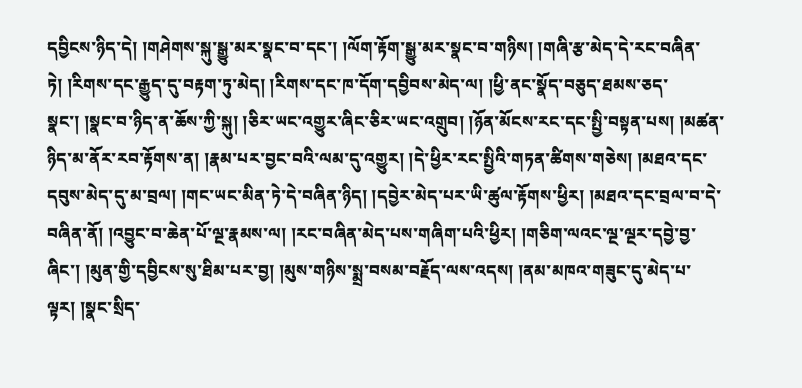དབྱིངས་ཉིད་དེ། །གཤེགས་སྐུ་སྒྱུ་མར་སྣང་བ་དང་། །ལོག་རྟོག་སྒྱུ་མར་སྣང་བ་གཉིས། །གཞི་རྩ་མེད་དེ་རང་བཞིན་ཏེ། །རིགས་དང་རྒྱུད་དུ་བརྟག་ཏུ་མེད། །རིགས་དང་ཁ་དོག་དབྱིབས་མེད་ལ། །ཕྱི་ནང་སྣོད་བཅུད་ཐམས་ཅད་སྣང་། །སྣང་བ་ཉིད་ན་ཆོས་ཀྱི་སྐུ། །ཅིར་ཡང་འགྱུར་ཞིང་ཅིར་ཡང་འགྲུབ། །ཉོན་མོངས་རང་དང་སྤྱི་བསྟན་པས། །མཚན་ཉིད་མ་ནོར་རབ་རྟོགས་ན། །རྣམ་པར་བྱང་བའི་ལམ་དུ་འགྱུར། །དེ་ཕྱིར་རང་སྤྱིའི་གཏན་ཚིགས་གཅེས། །མཐའ་དང་དབུས་མེད་དུ་མ་བྲལ། །གང་ཡང་མིན་ཏེ་དེ་བཞིན་ཉིད། །དབྱེར་མེད་པར་ཡི་ཚུལ་རྟོགས་ཕྱིར། །མཐའ་དང་བྲལ་བ་དེ་བཞིན་ནོ། །འབྱུང་བ་ཆེན་པོ་ལྔ་རྣམས་ལ། །རང་བཞིན་མེད་པས་གཞིག་པའི་ཕྱིར། །གཅིག་ལའང་ལྔ་ལྔར་དབྱེ་བྱ་ཞིང་། །མུན་གྱི་དབྱིངས་སུ་ཐིམ་པར་བྱ། །མུས་གཉིས་སྨྲ་བསམ་བརྗོད་ལས་འདས། །ནམ་མཁའ་གཟུང་དུ་མེད་པ་ལྟར། །སྣང་སྲིད་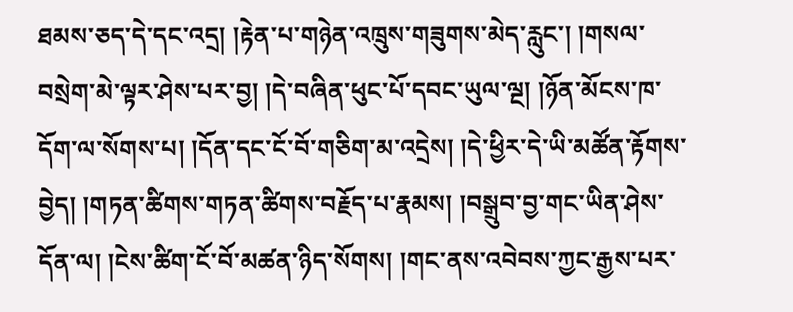ཐམས་ཅད་དེ་དང་འདྲ། །རྟེན་པ་གཉེན་འཁྲུས་གཟུགས་མེད་རླུང་། །གསལ་བསྲེག་མེ་ལྟར་ཤེས་པར་བྱ། །དེ་བཞིན་ཕུང་པོ་དབང་ཡུལ་ལྔ། །ཉོན་མོངས་ཁ་དོག་ལ་སོགས་པ། །དོན་དང་ངོ་བོ་གཅིག་མ་འདྲེས། །དེ་ཕྱིར་དེ་ཡི་མཚོན་རྟོགས་བྱེད། །གཏན་ཚིགས་གཏན་ཚིགས་བརྗོད་པ་རྣམས། །བསྒྲུབ་བྱ་གང་ཡིན་ཤེས་དོན་ལ། །ངེས་ཚིག་ངོ་བོ་མཚན་ཉིད་སོགས། །གང་ནས་འབེབས་ཀྱང་རྒྱས་པར་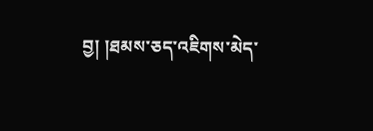བྱ། །ཐམས་ཅད་འཇིགས་མེད་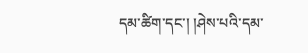དམ་ཚིག་དང་། །ཤེས་པའི་དམ་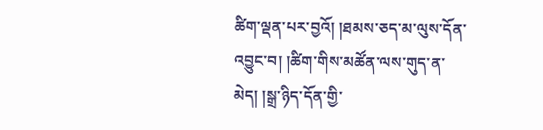ཚིག་ལྡན་པར་བྱའོ། །ཐམས་ཅད་མ་ལུས་དོན་འབྱུང་བ། །ཚིག་གིས་མཚོན་ལས་གུད་ན་མེད། །སྒྲ་ཉིད་དོན་གྱི་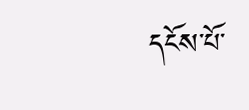དངོས་པོ་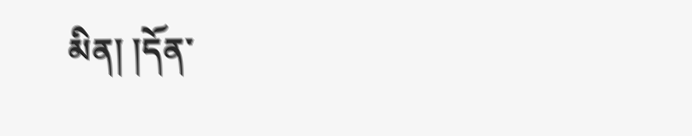མིན། །དོན་